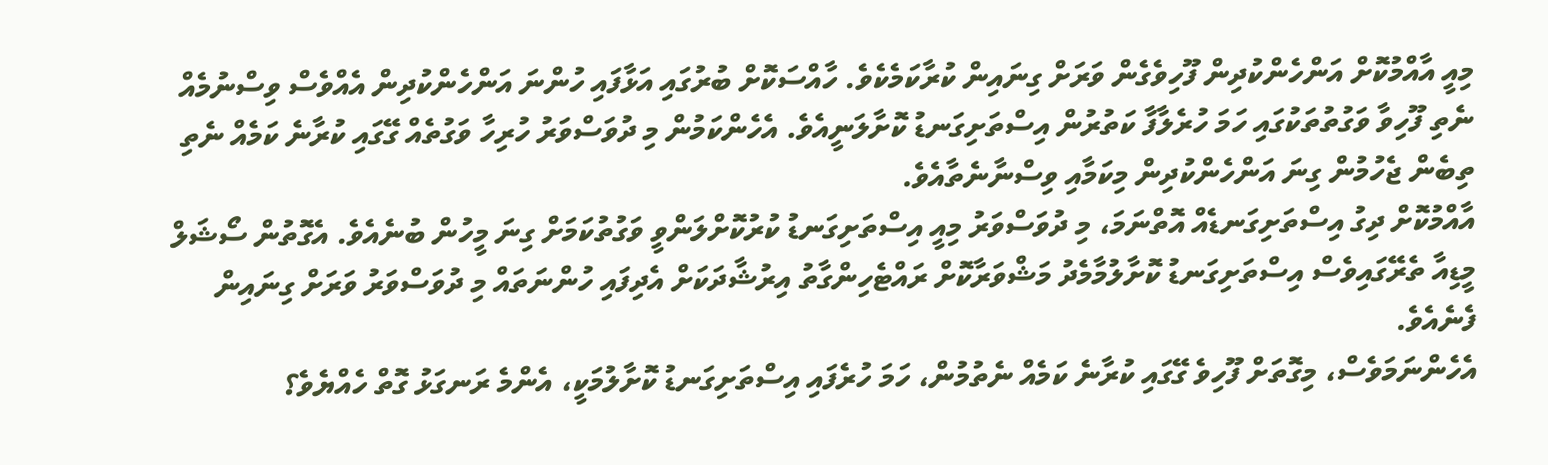މިއީ އާއްމުކޮށް އަންހެންކުދިން ފޫހިވެގެން ވަރަށް ގިނައިން ކުރާކަމެކެވެ. ހާއްސަކޮށް ބުރުގައި އަޅާފައި ހުންނަ އަންހެންކުދިން އެއްވެސް ވިސްނުމެއް ނެތި ފޫހިވާ ވަގުތުތަކުގައި ހަމަ ހުރެލާފާ ކަތުރުން އިސްތަށިގަނޑު ކޮށާލަނީއެވެ. އެހެންކަމުން މި ދުވަސްވަރު ހުރިހާ ވަގުތެއް ގޭގައި ކުރާނެ ކަމެއް ނެތި ތިބެން ޖެހުމުން ގިނަ އަންހެންކުދިން މިކަމާއި ވިސްނާނެތާއެވެ.
އާއްމުކޮށް ދިގު އިސްތަށިގަނޑެއް އޮތްނަމަ، މި ދުވަސްވަރު މިއީ އިސްތަށިގަނޑު ކުރުކޮށްލަންވީ ވަގުތުކަމަށް ގިނަ މީހުން ބުނެއެވެ. އެގޮތުން ސޯޝަލް މީޑިއާ ތެރޭގައިވެސް އިސްތަށިގަނޑު ކޮށާލުމާމެދު މަޝްވަރާކޮށް ރައްޓެހިންގާތު އިރުޝާދަކަށް އެދިފައި ހުންނަތައް މި ދުވަސްވަރު ވަރަށް ގިނައިން ފެނެއެވެ.
އެހެންނަމަވެސް، މިގޮތަށް ފޫހިވެ ގޭގައި ކުރާނެ ކަމެއް ނެތުމުން، ހަމަ ހުރެފައި އިސްތަށިގަނޑު ކޮށާލުމަކީ، އެންމެ ރަނގަޅު ގޮތް ހެއްޔެވެ؟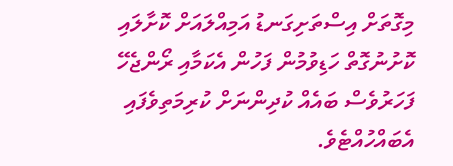މިގޮތަށް އިސްތަށިގަނޑު އަމިއްލައަށް ކޮށާލައި ކޮށުނުގޮތް ހަޑިވުމުން ފަހުން އެކަމާއި ރޯންޖެހޭ ފަހަރުވެސް ބައެއް ކުދިންނަށް ކުރިމަތިވެފައި އެބައްހުއްޓެވެ.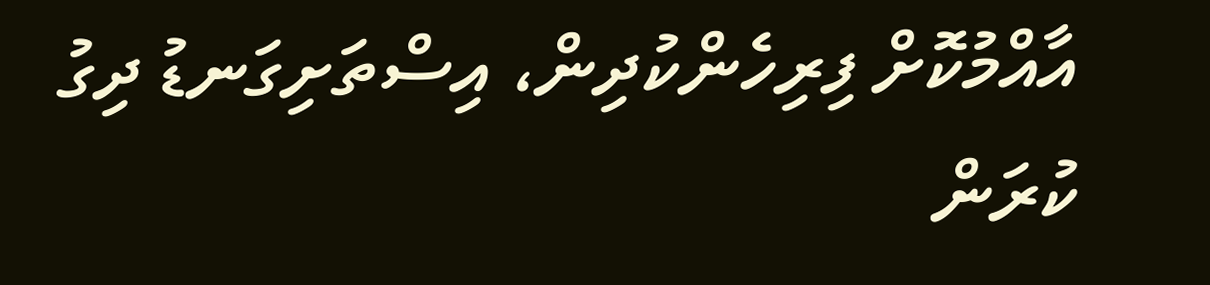އާއްމުކޮށް ފިރިހެންކުދިން، އިސްތަށިގަނޑު ދިގު ކުރަން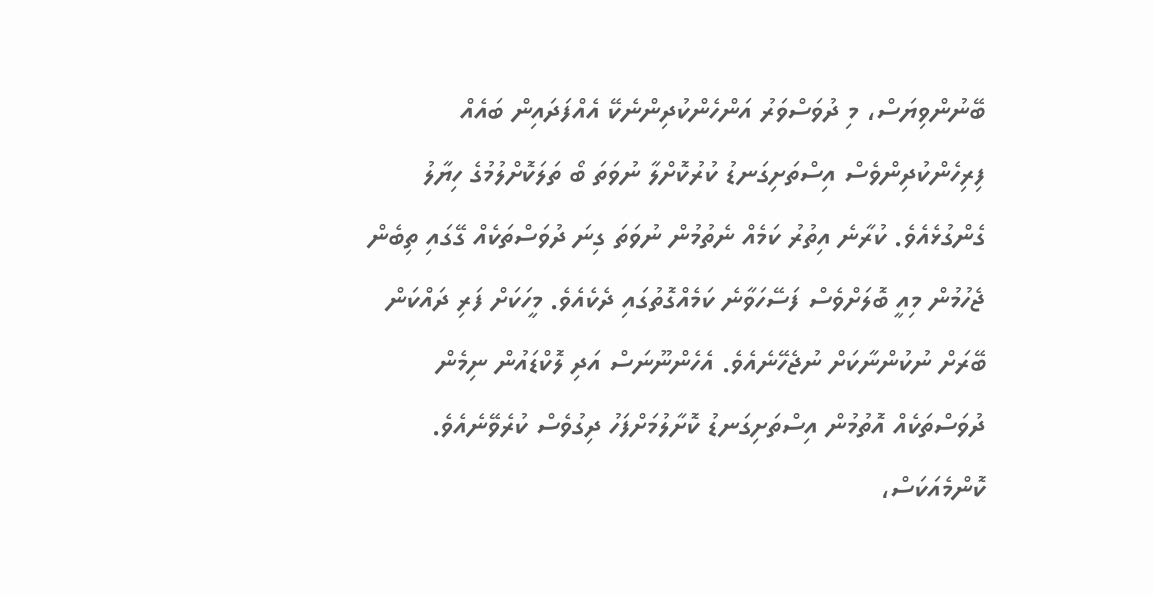ބޭނުންވިޔަސް، މި ދުވަސްވަރު އަންހެންކުދިންނެކޭ އެއްފަދައިން ބައެއް ފިރިހެންކުދިންވެސް އިސްތަށިގަނޑު ކުރުކޮށްލާ ނުވަތަ ބޯ ތަލަކޮށްލުމުގެ ހިޔާލު ގެންގުޅެއެވެ. ކުރާނެ އިތުރު ކަމެއް ނެތުމުން ނުވަތަ ގިނަ ދުވަސްތަކެއް ގޭގައި ތިބެން ޖެހުމުން މިއީ ބޮލަށްވެސް ފަސޭހަވާނެ ކަމެއްގޮތުގައި ދެކެއެވެ. މީހަކަށް ފަރި ދައްކަން ބޭރަށް ނުކުންނާކަށް ނުޖެހޭނެއެވެ. އެހެންނޫނަސް އަދި ލޮކްޑައުން ނިމެން ދުވަސްތަކެއް އޮތުމުން އިސްތަށިގަނޑު ކޮށާލުމަށްފަހު ދިގުވެސް ކުރެވޭނެއެވެ.
ކޮންމެއަކަސް،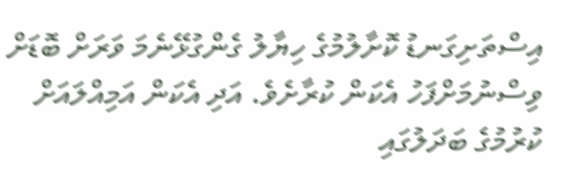އިސްތަށިގަނޑު ކޮށާލުމުގެ ހިޔާލު ގެންގުޅޭނެމަ ވަރަށް ބޮޑަށް ވިސްނުމަށްފަހު އެކަން ކުރާށެވެ. އަދި އެކަން އަމިއްލައަށް ކުރުމުގެ ބަދަލުގައި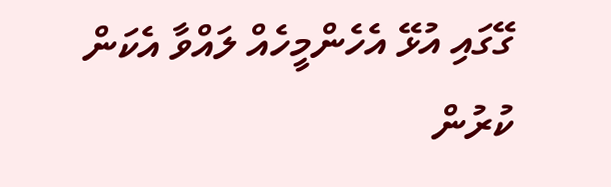ގޭގައި އުޅޭ އެހެންމީހެއް ލައްވާ އެކަން ކުރުން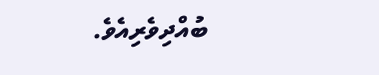ބުއްދިވެރިއެވެ.